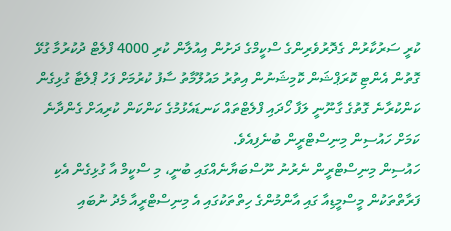ކުރީ ސަރުކާރުން ގެދޮރުވެރިންގެ ސްކީމްގެ ދަށުން އިއުލާން ކުރި 4000 ފްލެޓް ދުކުރުމާ ގުޅޭ ގޮތުން އެންޓި ކޮރަޕްޝަން ކޮމިޝަނުން އިތުރު މައުލޫމާތު ސާފު ކުރުމަށް ފަހު ޕްލެޓާ ގުޅިގެން ކަންކުރާނެ ގޮތުގެ ގާނޫނީ ލަފާ ހޯދައި ފްލެޓްތައް ކަނޑައެޅުމުގެ ކަންކަން ކުރިއަށް ގެންދާނެ ކަމަށް ހައުސިން މިނިސްޓްރީން ބުނެފިއެވެ.
ހައުސިން މިނިސްޓްރީން ނެރުނު ނޫސްބަޔާނެއްގައި ބުނީ، މި ސްކީމް އާ ގުޅިގެން އެކި ފަރާތްތަކުން މީސްމީޑިއާ ގައި އާންމުންގެ ހިތްތަކުގައި އެ މިނިސްޓްރީއާ މެދު ނުބައި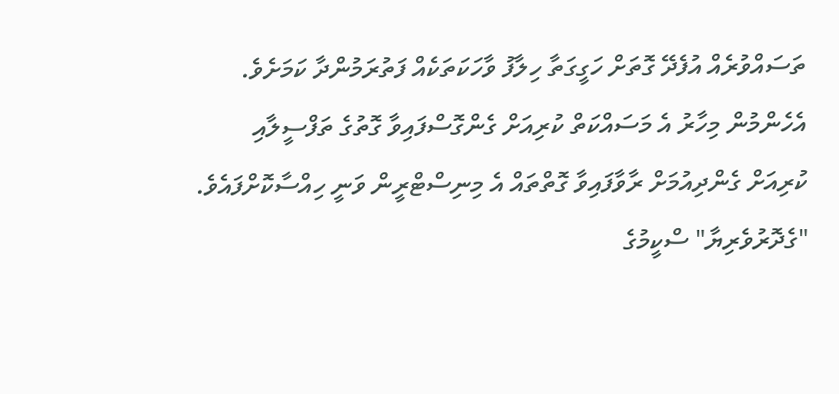ތަސައްވުރެއް އުފެދޭ ގޮތަށް ހަގީގަތާ ހިލާފު ވާހަކަތަކެއް ފަތުރަމުންދާ ކަމަށެވެ. އެހެންމުން މިހާރު އެ މަސައްކަތް ކުރިއަށް ގެންގޮސްފައިވާ ގޮތުގެ ތަފްސީލާއި ކުރިއަށް ގެންދިއުމަށް ރާވާފައިވާ ގޮތްތައް އެ މިނިސްޓްރީން ވަނީ ހިއްސާކޮށްފައެވެ.
"ގެދޮރުވެރިޔާ" ސްކީމުގެ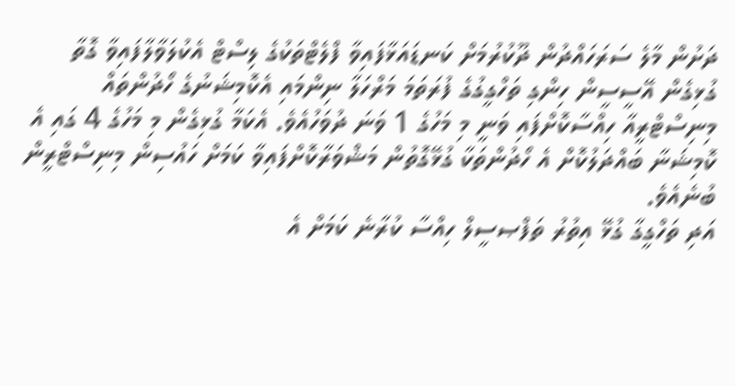ދަށުން މާލެ ސަރަހައްދުން ދޫކުރުމަށް ކަނޑައަޅާފައިވާ ފްލެޓްތަކުގެ ލިސްޓް އެކުލަވާލާފައިވާ ގޮތާ ގުޅިގެން އޭސީސީން ހިންގި ތަހްގީގުގެ ފުރަތަމަ މަރްހަލާ ނިންމައި އެކޮމިޝަނުގެ ހޯދުންތައް މިނިސްޓްރީއާ ހިއްސާކޮށްފައި ވަނީ މި މަހުގެ 1 ވަނަ ދުވަހުއެވެ. އެކަމާ ގުޅިގެން މި މަހުގެ 4 ގައި އެ ކޮމިޝަނާ ބައްދަލުކޮށް އެ ހޯދުންތަކާ ގުޅޭގޮތުން މަޝްވަރާކޮށްފައިވާ ކަމަށް ހައުސިން މިނިސްޓްރީން ބުނެއެވެ.
އަދި ތަހްގީގާ ގުޅޭ އިތުރު ތަފްޞސީލް ހިއްސާ ކުރާނެ ކަމަށް އެ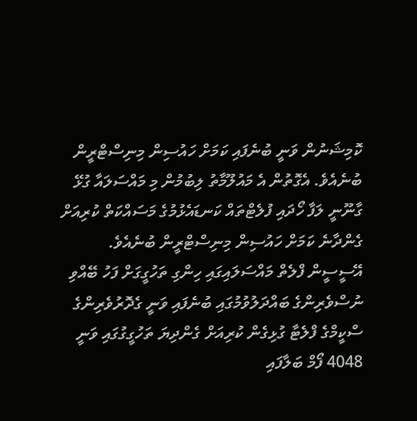ކޮމިޝަނުން ވަނީ ބުނެފައި ކަމަށް ހައުސިން މިނިސްޓްރީން ބުނެއެވެ. އެގޮތުން އެ މައުލޫމާތު ލިބުމުން މި މައްސަލައާ ގުޅޭ ގާނޫނީ ލަފާ ހޯދައި ފުލެޓްތައް ކަނޑައެޅުމުގެ މަސައްކަތް ކުރިއަށް ގެންދާނެ ކަމަށް ހައުސިން މިނިސްޓްރީން ބުނެއެވެ.
އޭސީސީން ފްލެތް މައްސަލައިގައި ހިންގި ތަހުގީގަށް ފަހު ބޭއްވި ނުސްވެރިންގެ ބައްދަލުވުމުގައި ބުނެފައި ވަނީ ގެދޮރުވެރިންގެ ސްކީމްގެ ފްލެޓާ ގުޅިގެން ކުރިއަށް ގެންދިޔަ ތަހުގީގުގައި ވަނީ 4048 ފޯމް ބަލާފައި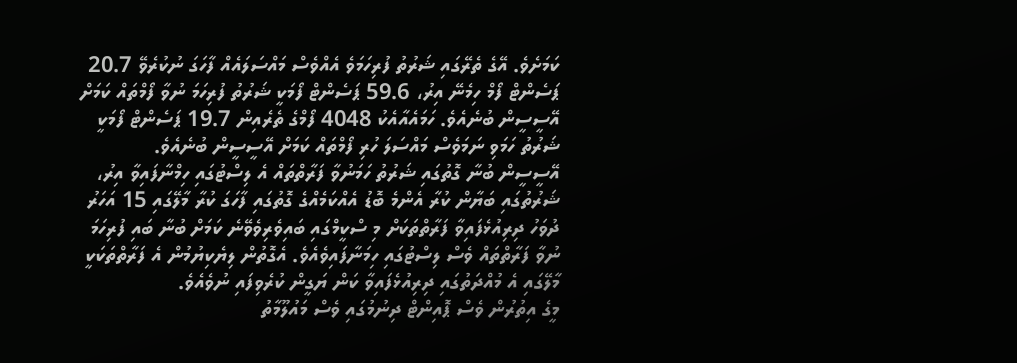ކަމަށެވެ. އޭގެ ތެރޭގައި ޝަރުތު ފުރިހަމަވެ އެއްވެސް މައްސަލައެއް ފާހަގަ ނުކުރެވޭ 20.7 ޕަސެންޓް ފޯމް ހިމެނޭ އިރު، 59.6 ޕަސެންޓް ފޯމަކީ ޝަރުތު ފުރިހަމަ ނުވާ ފޯމްތައް ކަމަށް އޭސީސީން ބުނެއެވެ. ހަމައެއާއެކު 4048 ފޯމްގެ ތެރެއިން 19.7 ޕަސެންޓް ފޯމަކީ ޝަރުތު ހަމަވި ނަމަވެސް މައްސަލަ ހުރި ފޯމްތައް ކަމަށް އޭސީސީން ބުނެއެވެ.
އޭސީސީން ބުނާ ގޮތުގައި ޝަރުތު ހަމަނުވާ ފަރާތްތައް އެ ލިސްޓުގައި ހިމްނާފައިވާ އިރު، ޝަރުތުގައި ބަޔާން ކުރާ އެންމެ ބޮޑު އެއްކަމެއްގެ ގޮތުގައި ފާހަގަ ކުރާ މާލޭގައި 15 އަހަރު ދުވަހު ދިރިއުޅެފައިވާ ފަރާތްތަކަށް މި ސްކީމްގައި ބައިވެރިވެވޭނެ ކަމަށް ބުނާ ބައި ފުރިހަމަ ނުވާ ފަރާތްތައް ވެސް ލިސްޓުގައި ހިމަނާފައިވެއެވެ. އެގޮތުން ލިޔެކިޔުމުން އެ ފަރާތްތަކަކީ މާލޭގައި އެ މުއްދަތުގައި ދިރިއުޅެފައިވާ ކަން ޔަގީން ކުރެވިފައި ނުވެއެވެ.
މީގެ އިތުރުން ވެސް ޕޮއިންޓް ދިނުމުގައި ވެސް މައުލޫމާތު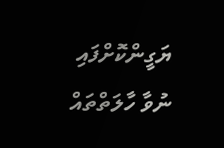ޔަގީންކޮށްފައި ނުވާ ހާލަތްތައް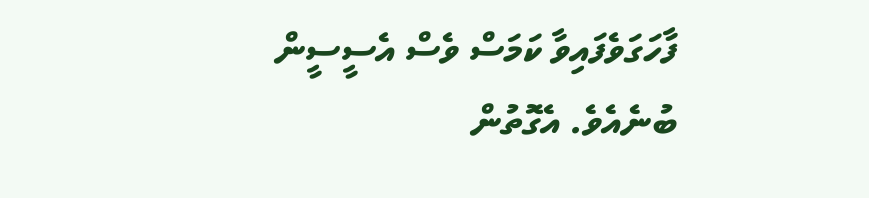ފާހަގަވެފައިވާ ކަމަސް ވެސް އެސީސީން ބުނެއެވެ. އެގޮތުން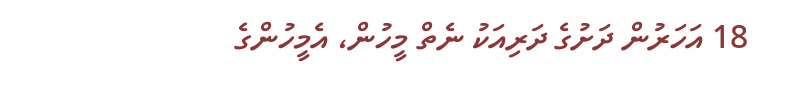18 އަހަރުން ދަށުގެ ދަރިއަކު ނެތް މީހުން، އެމީހުންގެ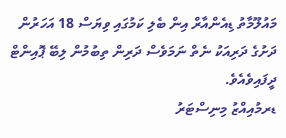މައުލޫމާތު ޑިއެންއާރް އިން ބެލި ކަމުގައި ވިޔަސް 18 އަހަރުން ދަށުގެ ދަރިއަކު ނެތް ނަމަވެސް ދަރިން ތިބުމުން ލިބޭ ޕޮއިންޓް ދީފައިވެއެވެ.
ޑރމުއިއްޒު މިނިސްޓަރު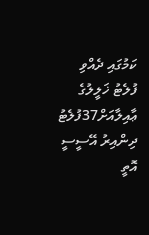ކަމުގައި ދެއްވި ފުލެޓު ޚަލީލުގެ ޢާއިލާއަށް37ފުލެޓު ދިންއިރު އޭސީސީ އޮތީ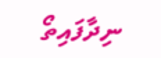ނިދާފައިތޯ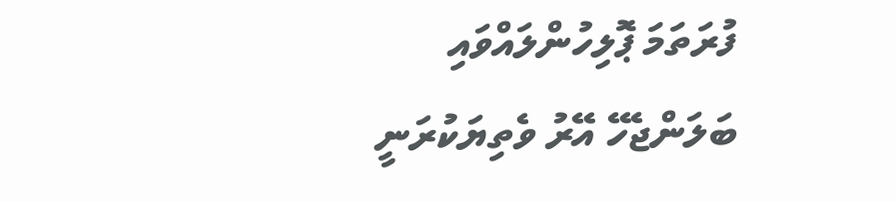ފުރަތަމަ ޕޮލިހުންލައްވައި ބަލަންޖެހޭ އޭރު ވެތިޔަކުރަނީ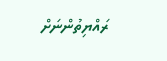ރައްޔިތުންނަށް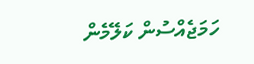ހަމަޖެއްސުން ކަލޭމެން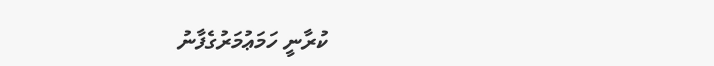ކުރާނީ ހަމަޢުމަރުގެފާނު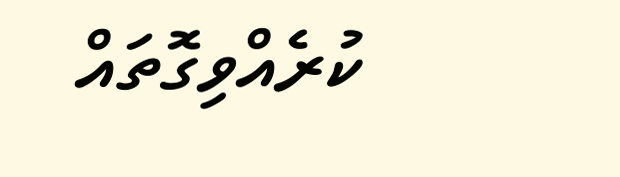ކުރެއްވިގޮތައް